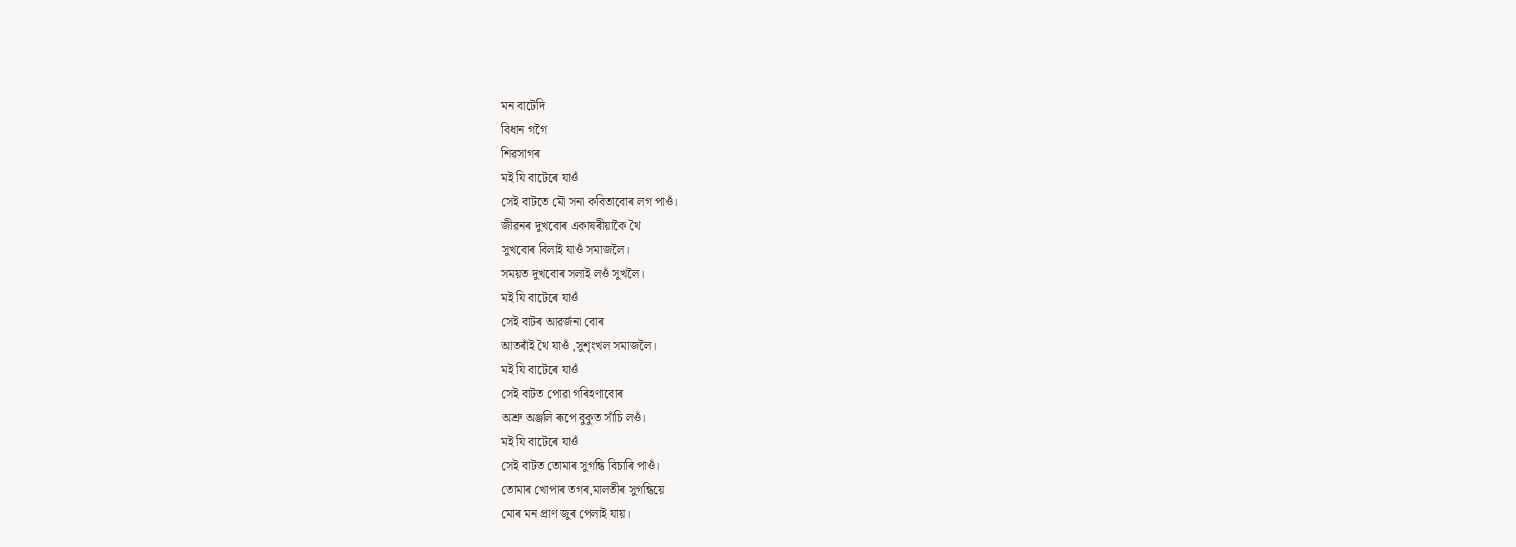মন বাটেদি
বিধান গগৈ
শিৱসাগৰ
মই যি বাটেৰে যাওঁ
সেই বাটতে মৌ সনা কবিতাবোৰ লগ পাওঁ।
জীৱনৰ দুখবোৰ একাষৰীয়াকৈ থৈ
সুখবোৰ বিলাই যাওঁ সমাজলৈ।
সময়ত দুখবোৰ সলাই লওঁ সুখলৈ।
মই যি বাটেৰে যাওঁ
সেই বাটৰ আৱৰ্জনা বোৰ
আতৰাঁই থৈ যাওঁ ,সুশৃংখল সমাজলৈ।
মই যি বাটেৰে যাওঁ
সেই বাটত পোৱা গৰিহণাবোৰ
অশ্ৰু অঞ্জলি ৰূপে বুকুত সাঁচি লওঁ।
মই যি বাটেৰে যাওঁ
সেই বাটত তোমাৰ সুগন্ধি বিচাৰি পাওঁ।
তোমাৰ খোপাৰ তগৰ,মালতীৰ সুগন্ধিয়ে
মোৰ মন প্ৰাণ জুৰ পেলাই যায়।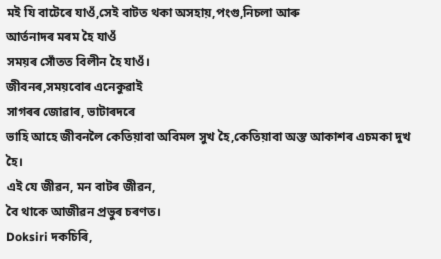মই যি বাটেৰে যাওঁ,সেই বাটত থকা অসহায়,পংগু,নিচলা আৰু
আৰ্তনাদৰ মৰম হৈ যাওঁ
সময়ৰ সোঁতত বিলীন হৈ যাওঁ।
জীবনৰ,সময়বোৰ এনেকুৱাই
সাগৰৰ জোৱাৰ, ভাটাৰদৰে
ভাহি আহে জীবনলৈ কেতিয়াবা অবিমল সুখ হৈ,কেতিয়াবা অস্ত আকাশৰ এচমকা দুখ হৈ।
এই যে জীৱন, মন বাটৰ জীৱন,
বৈ থাকে আজীৱন প্ৰভুৰ চৰণত।
Doksiri দকচিৰি,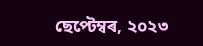ছেপ্টেম্বৰ, ২০২৩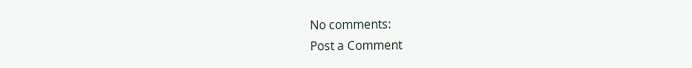No comments:
Post a Comment